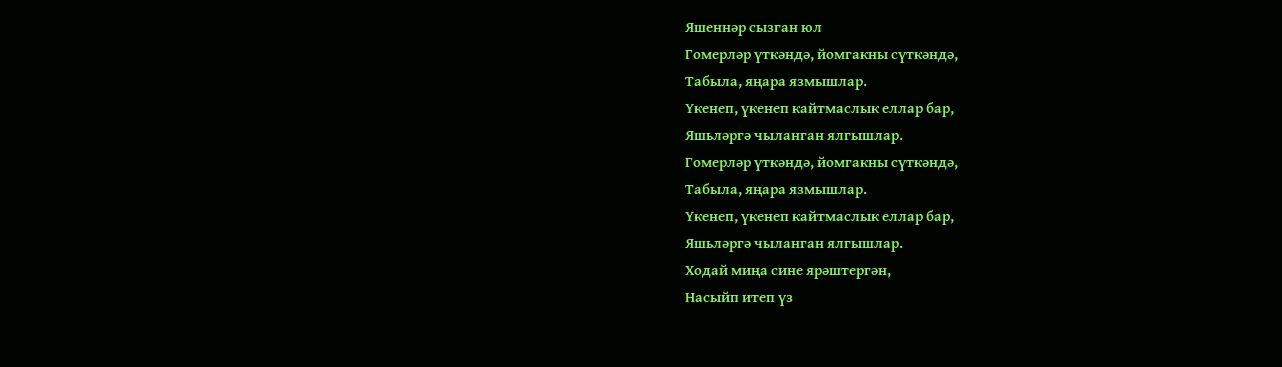Яшеннәр сызган юл
Гомерләр үткәндә, йомгакны сүткәндә,
Табыла, яңара язмышлар.
Үкенеп, үкенеп кайтмаслык еллар бар,
Яшьләргә чыланган ялгышлар.
Гомерләр үткәндә, йомгакны сүткәндә,
Табыла, яңара язмышлар.
Үкенеп, үкенеп кайтмаслык еллар бар,
Яшьләргә чыланган ялгышлар.
Ходай миңа сине ярәштергән,
Насыйп итеп үз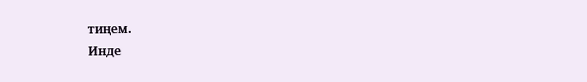тиңем.
Инде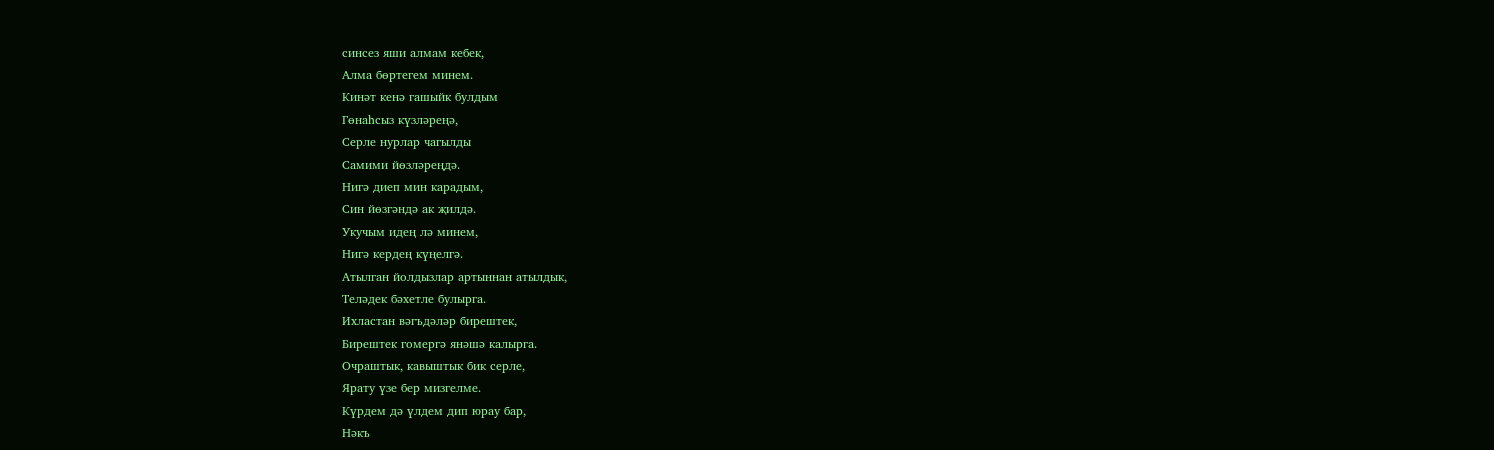синсез яши алмам кебек,
Алма бөртегем минем.
Кинәт кенә гашыйк булдым
Гөнаһсыз күзләреңә,
Серле нурлар чагылды
Самими йөзләреңдә.
Нигә диеп мин карадым,
Син йөзгәндә ак җилдә.
Укучым идең лә минем,
Нигә кердең күңелгә.
Атылган йолдызлар артыннан атылдык,
Теләдек бәхетле булырга.
Ихластан вәгъдәләр бирештек,
Бирештек гомергә янәшә калырга.
Очраштык, кавыштык бик серле,
Ярату үзе бер мизгелме.
Күрдем дә үлдем дип юрау бар,
Нәкъ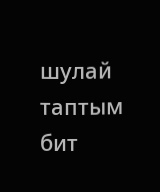шулай таптым бит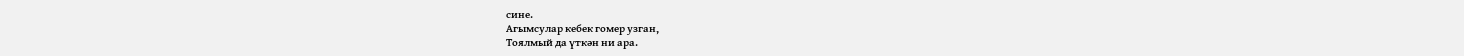сине.
Агымсулар кебек гомер узган,
Тоялмый да үткән ни ара.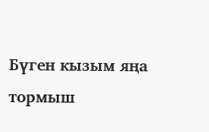Бүген кызым яңа тормыш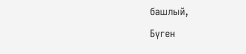башлый,
Бүген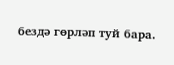бездә гөрләп туй бара.